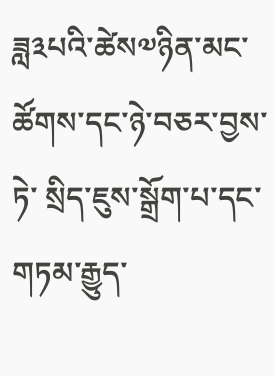ཟླ༣པའི་ཚེས༧ཉིན་མང་ཚོགས་དང་ཉེ་བཅར་བྱས་ཏེ་ སྲིད་ཇུས་སྒྲོག་པ་དང་གཏམ་རྒྱུད་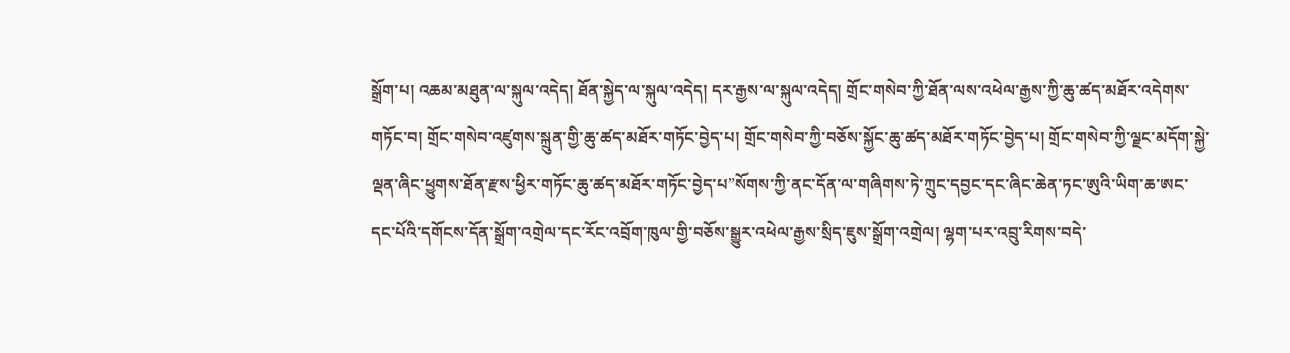སྒྲོག་པ། འཆམ་མཐུན་ལ་སྐུལ་འདེད། ཐོན་སྐྱེད་ལ་སྐུལ་འདེད། དར་རྒྱས་ལ་སྐུལ་འདེད། གྲོང་གསེབ་ཀྱི་ཐོན་ལས་འཕེལ་རྒྱས་ཀྱི་ཆུ་ཚད་མཐོར་འདེགས་གཏོང་བ། གྲོང་གསེབ་འཛུགས་སྐྲུན་གྱི་ཆུ་ཚད་མཐོར་གཏོང་བྱེད་པ། གྲོང་གསེབ་ཀྱི་བཅོས་སྐྱོང་ཆུ་ཚད་མཐོར་གཏོང་བྱེད་པ། གྲོང་གསེབ་ཀྱི་ལྗང་མདོག་སྐྱེ་ལྡན་ཞིང་ཕྱུགས་ཐོན་རྫས་ཕྱིར་གཏོང་ཆུ་ཚད་མཐོར་གཏོང་བྱེད་པ”སོགས་ཀྱི་ནང་དོན་ལ་གཞིགས་ཏེ་ཀྲུང་དབྱང་དང་ཞིང་ཆེན་ཏང་ཨུའི་ཡིག་ཆ་ཨང་དང་པོའི་དགོངས་དོན་སྒྲོག་འགྲེལ་དང་རོང་འབྲོག་ཁུལ་གྱི་བཅོས་སྒྱུར་འཕེལ་རྒྱས་སྲིད་ཇུས་སྒྲོག་འགྲེལ། ལྷག་པར་འབྲུ་རིགས་བདེ་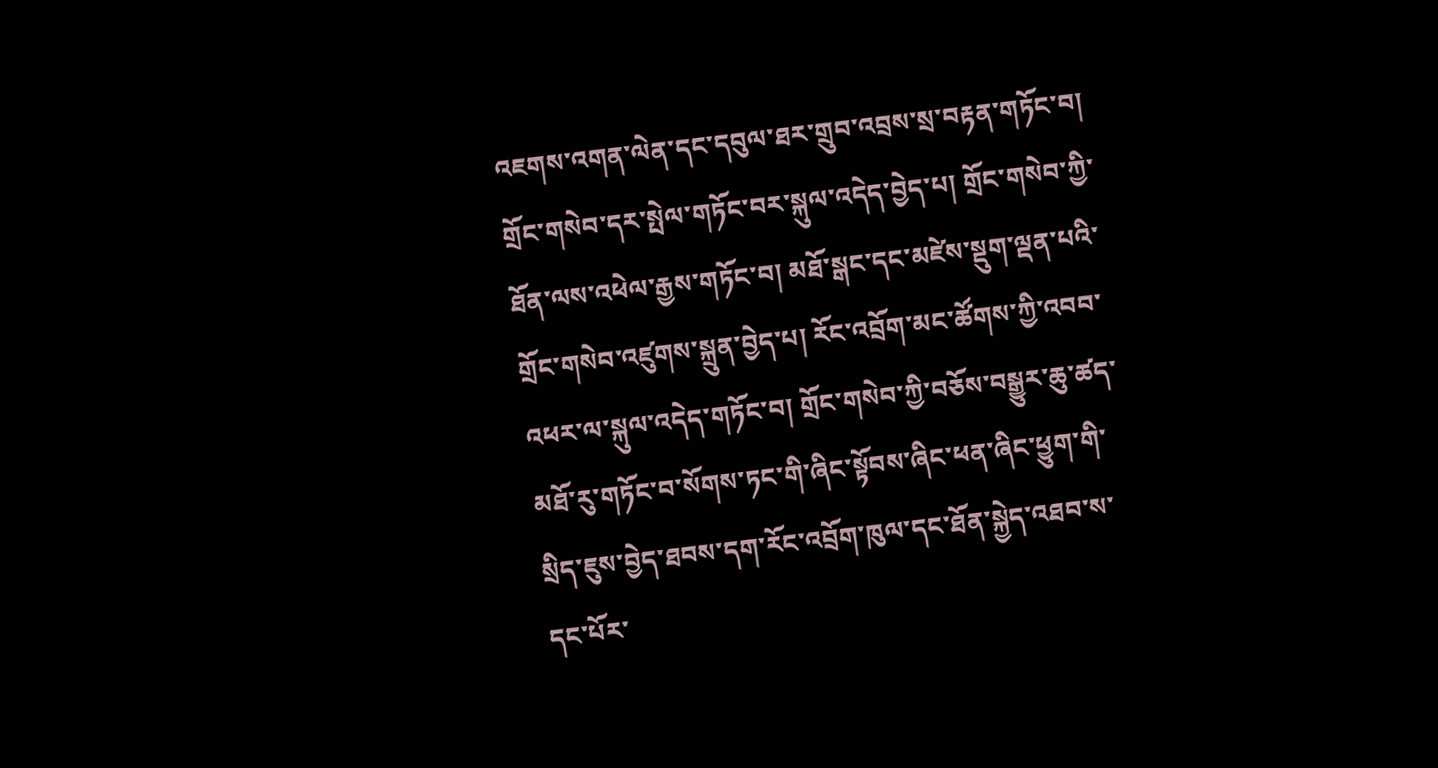འཇགས་འགན་ལེན་དང་དབུལ་ཐར་གྲུབ་འབྲས་སྲ་བརྟན་གཏོང་བ། གྲོང་གསེབ་དར་སྤེལ་གཏོང་བར་སྐུལ་འདེད་བྱེད་པ། གྲོང་གསེབ་ཀྱི་ཐོན་ལས་འཕེལ་རྒྱས་གཏོང་བ། མཐོ་སྒང་དང་མཛེས་སྡུག་ལྡན་པའི་གྲོང་གསེབ་འཛུགས་སྐྲུན་བྱེད་པ། རོང་འབྲོག་མང་ཚོགས་ཀྱི་འབབ་འཕར་ལ་སྐུལ་འདེད་གཏོང་བ། གྲོང་གསེབ་ཀྱི་བཅོས་བསྒྱུར་ཆུ་ཚད་མཐོ་རུ་གཏོང་བ་སོགས་ཏང་གི་ཞིང་སྟོབས་ཞིང་ཕན་ཞིང་ཕྱུག་གི་སྲིད་ཇུས་བྱེད་ཐབས་དག་རོང་འབྲོག་ཁུལ་དང་ཐོན་སྐྱེད་འཐབ་ས་དང་པོར་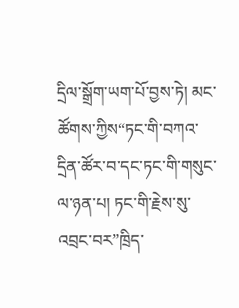དྲིལ་སྒྲོག་ཡག་པོ་བྱས་ཏེ། མང་ཚོགས་ཀྱིས“ཏང་གི་བཀའ་དྲིན་ཚོར་བ་དང་ཏང་གི་གསུང་ལ་ཉན་པ། ཏང་གི་རྗེས་སུ་འབྲང་བར”ཁྲིད་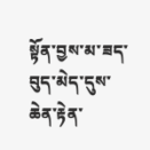སྟོན་བྱས་མ་ཟད་བུད་མེད་དུས་ཆེན་རྟེན་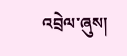འབྲེལ་ཞུས།